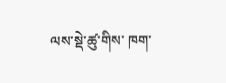ལས་སྡེ་ཚུ་གིས་ ཁག་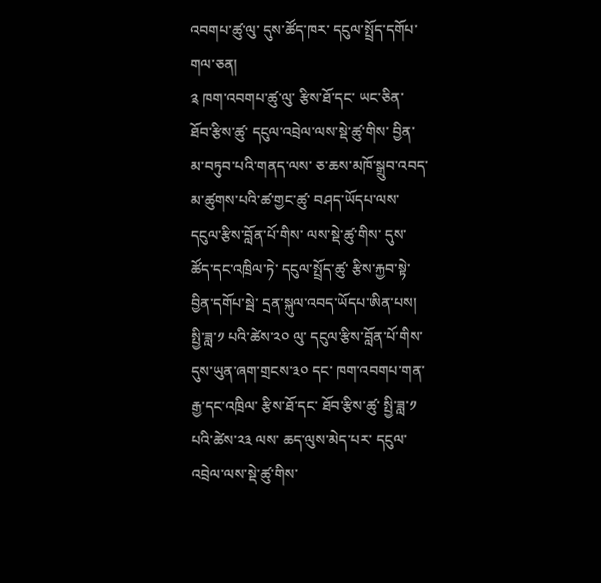འབགཔ་ཚུ་ལུ་ དུས་ཚོད་ཁར་ དངུལ་སྤྲོད་དགོཔ་གལ་ཅན།
༉ ཁག་འབགཔ་ཚུ་ལུ་ རྩིས་ཐོ་དང་ ཡང་ཅིན་ ཐོབ་རྩིས་ཚུ་ དངུལ་འབྲེལ་ལས་སྡེ་ཚུ་གིས་ བྱིན་མ་བཏུབ་པའི་གནད་ལས་ ཅ་ཆས་མཁོ་སྒྲུབ་འབད་མ་ཚུགས་པའི་ཚ་གྱང་ཚུ་ བཤད་ཡོདཔ་ལས་ དངུལ་རྩིས་བློན་པོ་གིས་ ལས་སྡེ་ཚུ་གིས་ དུས་ཚོད་དང་འཁྲིལ་ཏེ་ དངུལ་སྤྲོད་ཚུ་ རྩིས་རྐྱབ་སྟེ་ བྱིན་དགོཔ་སྦེ་ དྲན་སྐུལ་འབད་ཡོདཔ་ཨིན་པས།
སྤྱི་ཟླ་༡ པའི་ཚེས་༢༠ ལུ་ དངུལ་རྩིས་བློན་པོ་གིས་ དུས་ཡུན་ཞག་གྲངས་༣༠ དང་ ཁག་འབགཔ་གན་རྒྱ་དང་འཁྲིལ་ རྩིས་ཐོ་དང་ ཐོབ་རྩིས་ཚུ་ སྤྱི་ཟླ་༡ པའི་ཚེས་༢༣ ལས་ ཆད་ལུས་མེད་པར་ དངུལ་འབྲེལ་ལས་སྡེ་ཚུ་གིས་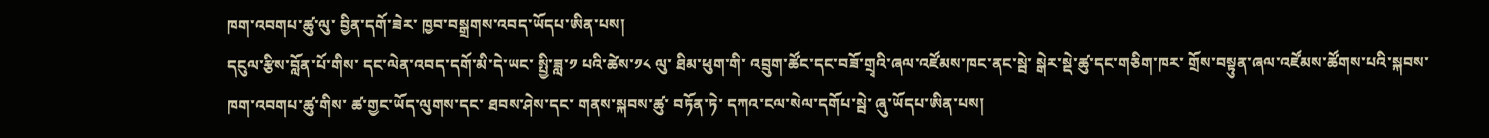ཁག་འབགཔ་ཚུ་ལུ་ བྱིན་དགོ་ཟེར་ ཁྱབ་བསྒྲགས་འབད་ཡོདཔ་ཨིན་པས།
དངུལ་རྩིས་བློན་པོ་གིས་ དང་ལེན་འབད་དགོ་མི་དེ་ཡང་ སྤྱི་ཟླ་༡ པའི་ཚེས་༡༨ ལུ་ ཐིམ་ཕུག་གི་ འབྲུག་ཚོང་དང་བཟོ་གྲྭའི་ཞལ་འཛོམས་ཁང་ནང་སྦེ་ སྒེར་སྡེ་ཚུ་དང་གཅིག་ཁར་ གྲོས་བསྟུན་ཞལ་འཛོམས་ཚོགས་པའི་སྐབས་ ཁག་འབགཔ་ཚུ་གིས་ ཚ་གྱང་ཡོད་ལུགས་དང་ ཐབས་ཤེས་དང་ གནས་སྐབས་ཚུ་ བཏོན་ཏེ་ དཀའ་ངལ་སེལ་དགོཔ་སྦེ་ ཞུ་ཡོདཔ་ཨིན་པས།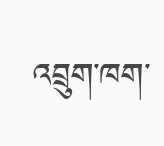འབྲུག་ཁག་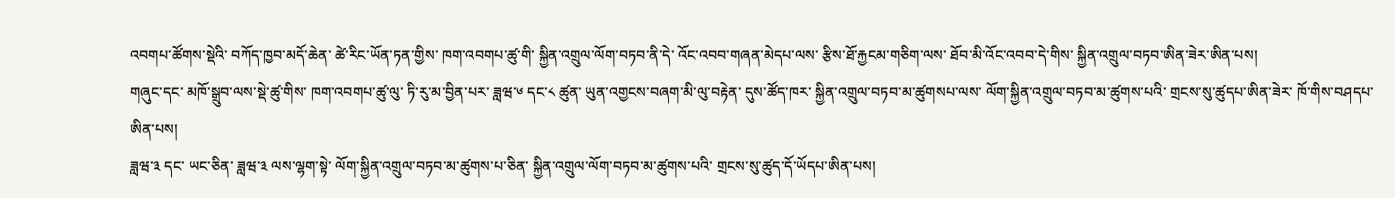འབགཔ་ཚོགས་སྡེའི་ བཀོད་ཁྱབ་མདོ་ཆེན་ ཚེ་རིང་ཡོན་ཏན་གྱིས་ ཁག་འབགཔ་ཚུ་གི་ སྐྱིན་འགྲུལ་ལོག་བཏབ་ནི་དེ་ འོང་འབབ་གཞན་མེདཔ་ལས་ རྩིས་ཐོ་རྐྱངམ་གཅིག་ལས་ ཐོབ་མི་འོང་འབབ་དེ་གིས་ སྐྱིན་འགྲུལ་བཏབ་ཨིན་ཟེར་ཨིན་པས།
གཞུང་དང་ མཁོ་སྒྲུབ་ལས་སྡེ་ཚུ་གིས་ ཁག་འབགཔ་ཚུ་ལུ་ ཏི་རུ་མ་བྱིན་པར་ ཟླཝ་༦ དང་༨ ཚུན་ ཡུན་འགྱངས་བཞག་མི་ལུ་བརྟེན་ དུས་ཚོད་ཁར་ སྐྱིན་འགྲུལ་བཏབ་མ་ཚུགསཔ་ལས་ ལོག་སྐྱིན་འགྲུལ་བཏབ་མ་ཚུགས་པའི་ གྲངས་སུ་ཚུདཔ་ཨིན་ཟེར་ ཁོ་གིས་བཤདཔ་ཨིན་པས།
ཟླཝ་༣ དང་ ཡང་ཅིན་ ཟླཝ་༣ ལས་ལྷག་སྟེ་ ལོག་སྐྱིན་འགྲུལ་བཏབ་མ་ཚུགས་པ་ཅིན་ སྐྱིན་འགྲུལ་ལོག་བཏབ་མ་ཚུགས་པའི་ གྲངས་སུ་ཚུད་དོ་ཡོདཔ་ཨིན་པས།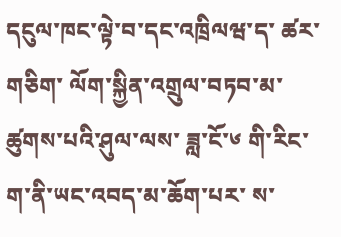དངུལ་ཁང་ལྟེ་བ་དང་འཁྲིལཝ་ད་ ཚར་གཅིག་ ལོག་སྐྱིན་འགྲུལ་བཏབ་མ་ཚུགས་པའི་ཤུལ་ལས་ ཟླ་ངོ་༦ གི་རིང་ ག་ནི་ཡང་འབད་མ་ཆོག་པར་ ས་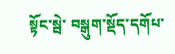སྟོང་སྦེ་ བསྒུག་སྡོད་དགོཔ་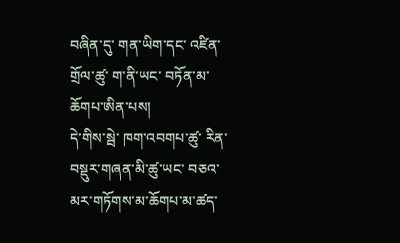བཞིན་དུ་ གན་ཡིག་དང་ འཛིན་གྲོལ་ཚུ་ ག་ནི་ཡང་ བཏོན་མ་ཆོགཔ་ཨིན་པས།
དེ་གིས་སྦེ་ ཁག་འབགཔ་ཚུ་ རིན་བསྡུར་གཞན་མི་ཚུ་ཡང་ བཅའ་མར་གཏོགས་མ་ཆོགཔ་མ་ཚད་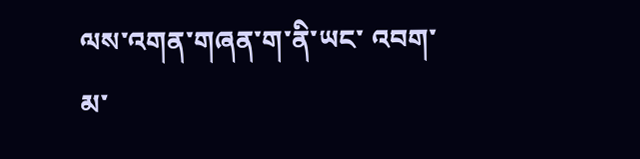ལས་འགན་གཞན་ག་ནི་ཡང་ འབག་མ་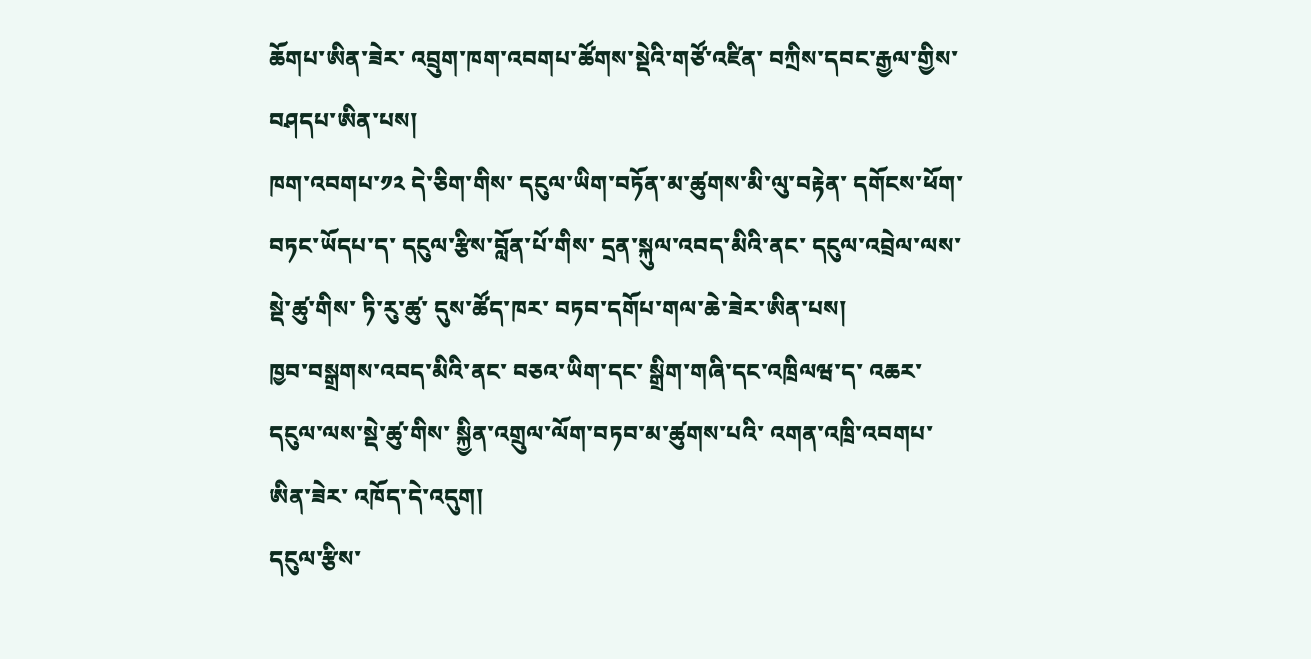ཆོགཔ་ཨིན་ཟེར་ འབྲུག་ཁག་འབགཔ་ཚོགས་སྡེའི་གཙོ་འཛིན་ བཀྲིས་དབང་རྒྱལ་གྱིས་ བཤདཔ་ཨིན་པས།
ཁག་འབགཔ་༡༢ དེ་ཅིག་གིས་ དངུལ་ཡིག་བཏོན་མ་ཚུགས་མི་ལུ་བརྟེན་ དགོངས་ཕོག་བཏང་ཡོདཔ་ད་ དངུལ་རྩིས་བློན་པོ་གིས་ དྲན་སྐུལ་འབད་མིའི་ནང་ དངུལ་འབྲེལ་ལས་སྡེ་ཚུ་གིས་ ཏི་རུ་ཚུ་ དུས་ཚོད་ཁར་ བཏབ་དགོཔ་གལ་ཆེ་ཟེར་ཨིན་པས།
ཁྱབ་བསྒྲགས་འབད་མིའི་ནང་ བཅའ་ཡིག་དང་ སྒྲིག་གཞི་དང་འཁྲིལཝ་ད་ འཆར་དངུལ་ལས་སྡེ་ཚུ་གིས་ སྐྱིན་འགྲུལ་ལོག་བཏབ་མ་ཚུགས་པའི་ འགན་འཁྲི་འབགཔ་ཨིན་ཟེར་ འཁོད་དེ་འདུག།
དངུལ་རྩིས་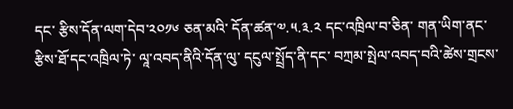དང་ རྩིས་དོན་ལག་དེབ་༢༠༡༦ ཅན་མའི་ དོན་ཚན་༧.༥.༣.༢ དང་འཁྲིལ་བ་ཅིན་ གན་ཡིག་ནང་ རྩིས་ཐོ་དང་འཁྲིལ་ཏེ་ ལཱ་འབད་ནིའི་དོན་ལུ་ དངུལ་སྤྲོད་ནི་དང་ བཀྲམ་སྤེལ་འབད་བའི་ཚེས་གྲངས་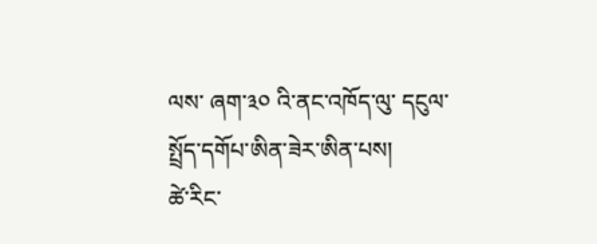ལས་ ཞག་༣༠ འི་ནང་འཁོད་ལུ་ དངུལ་སྤྲོད་དགོཔ་ཨིན་ཟེར་ཨིན་པས།
ཚེ་རིང་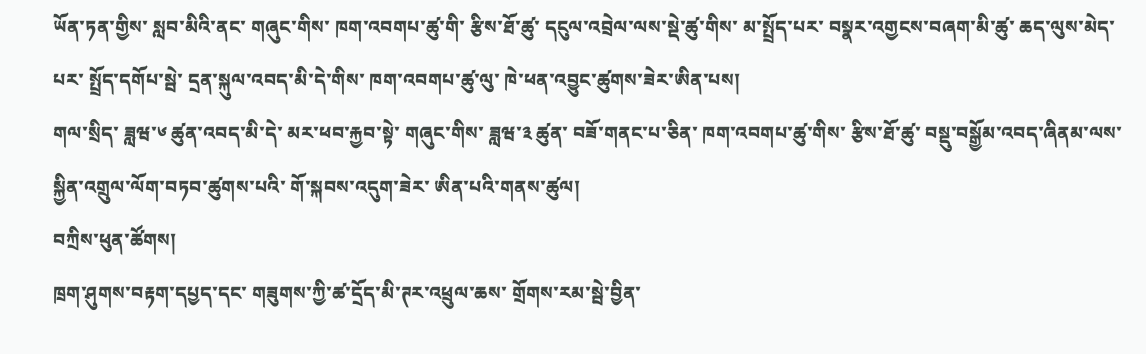ཡོན་ཏན་གྱིས་ སླབ་མིའི་ནང་ གཞུང་གིས་ ཁག་འབགཔ་ཚུ་གི་ རྩིས་ཐོ་ཚུ་ དངུལ་འབྲེལ་ལས་སྡེ་ཚུ་གིས་ མ་སྤྲོད་པར་ བསྣར་འགྱངས་བཞག་མི་ཚུ་ ཆད་ལུས་མེད་པར་ སྤྲོད་དགོཔ་སྦེ་ དྲན་སྐུལ་འབད་མི་དེ་གིས་ ཁག་འབགཔ་ཚུ་ལུ་ ཁེ་ཕན་འབྱུང་ཚུགས་ཟེར་ཨིན་པས།
གལ་སྲིད་ ཟླཝ་༦ ཚུན་འབད་མི་དེ་ མར་ཕབ་རྐྱབ་སྟེ་ གཞུང་གིས་ ཟླཝ་༣ ཚུན་ བཟོ་གནང་པ་ཅིན་ ཁག་འབགཔ་ཚུ་གིས་ རྩིས་ཐོ་ཚུ་ བསྡུ་བསྒྱོམ་འབད་ཞིནམ་ལས་ སྐྱིན་འགྲུལ་ལོག་བཏབ་ཚུགས་པའི་ གོ་སྐབས་འདུག་ཟེར་ ཨིན་པའི་གནས་ཚུལ།
བཀྲིས་ཕུན་ཚོགས།
ཁྲག་ཤུགས་བརྟག་དཔྱད་དང་ གཟུགས་ཀྱི་ཚ་དྲོད་མི་ཊར་འཕྲུལ་ཆས་ གྲོགས་རམ་སྦེ་བྱིན་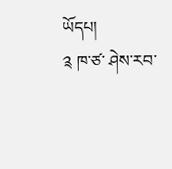ཡོདཔ།
༉ ཁ་ཙ་ ཤེས་རབ་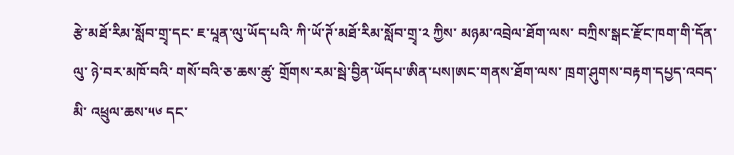རྩེ་མཐོ་རིམ་སློབ་གྲྭ་དང་ ཇ་པཱན་ལུ་ཡོད་པའི་ ཀི་ཡོ་ཊོ་མཐོ་རིམ་སློབ་གྲྭ་༢ ཀྱིས་ མཉམ་འབྲེལ་ཐོག་ལས་ བཀྲིས་སྒང་རྫོང་ཁག་གི་དོན་ལུ་ ཉེ་བར་མཁོ་བའི་ གསོ་བའི་ཅ་ཆས་ཚུ་ གྲོགས་རམ་སྦེ་བྱིན་ཡོདཔ་ཨིན་པས།ཨང་གནས་ཐོག་ལས་ ཁྲག་ཤུགས་བརྟག་དཔྱད་འབད་མི་ འཕྲུལ་ཆས་༥༦ དང་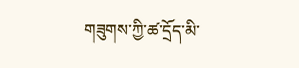གཟུགས་ཀྱི་ཚ་དྲོད་མི་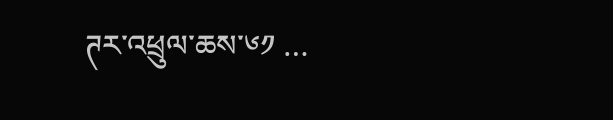ཊར་འཕྲུལ་ཆས་༦༡ …